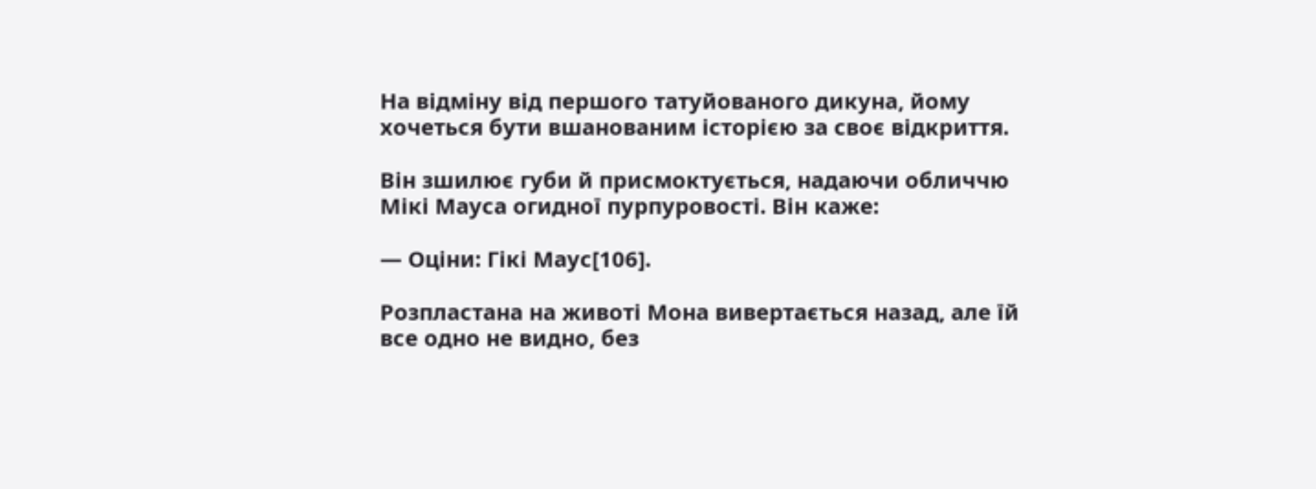На відміну від першого татуйованого дикуна, йому хочеться бути вшанованим історією за своє відкриття.

Він зшилює губи й присмоктується, надаючи обличчю Мікі Мауса огидної пурпуровості. Він каже:

— Оціни: Гікі Маус[106].

Розпластана на животі Мона вивертається назад, але їй все одно не видно, без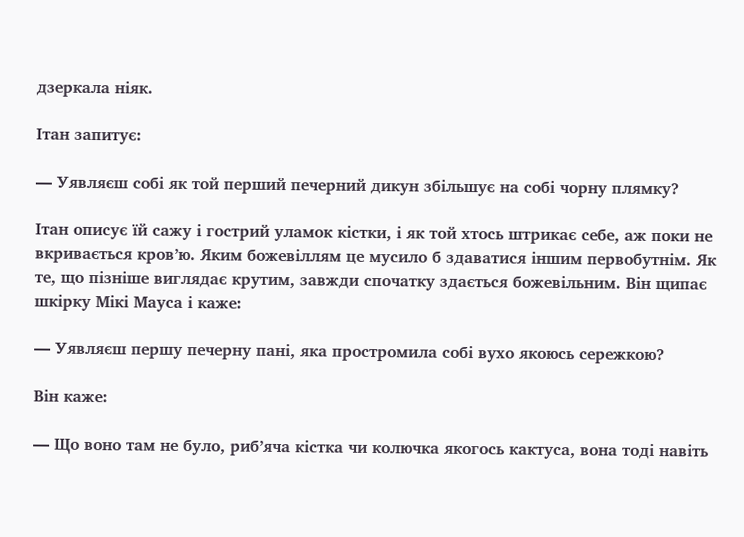дзеркала ніяк.

Ітан запитує:

— Уявляєш собі як той перший печерний дикун збільшує на собі чорну плямку?

Ітан описує їй сажу і гострий уламок кістки, і як той хтось штрикає себе, аж поки не вкривається кров’ю. Яким божевіллям це мусило б здаватися іншим первобутнім. Як те, що пізніше виглядає крутим, завжди спочатку здається божевільним. Він щипає шкірку Мікі Мауса і каже:

— Уявляєш першу печерну пані, яка простромила собі вухо якоюсь сережкою?

Він каже:

— Що воно там не було, риб’яча кістка чи колючка якогось кактуса, вона тоді навіть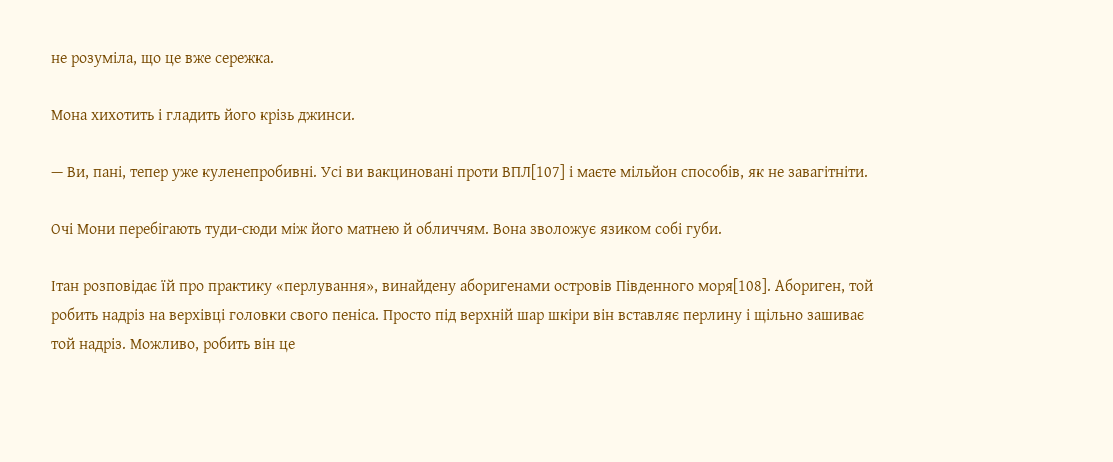не розуміла, що це вже сережка.

Мона хихотить і гладить його крізь джинси.

— Ви, пані, тепер уже куленепробивні. Усі ви вакциновані проти ВПЛ[107] і маєте мільйон способів, як не завагітніти.

Очі Мони перебігають туди-сюди між його матнею й обличчям. Вона зволожує язиком собі губи.

Ітан розповідає їй про практику «перлування», винайдену аборигенами островів Південного моря[108]. Абориген, той робить надріз на верхівці головки свого пеніса. Просто під верхній шар шкіри він вставляє перлину і щільно зашиває той надріз. Можливо, робить він це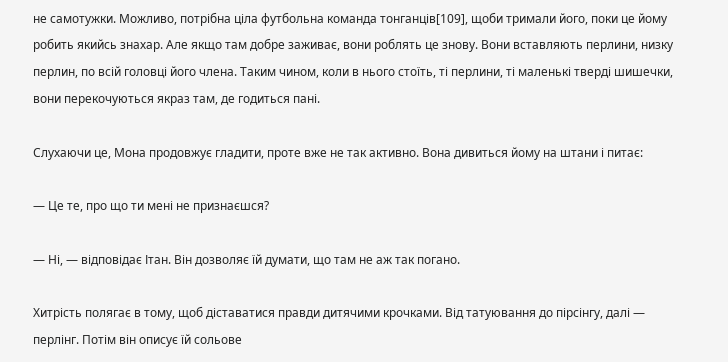не самотужки. Можливо, потрібна ціла футбольна команда тонганців[109], щоби тримали його, поки це йому робить якийсь знахар. Але якщо там добре заживає, вони роблять це знову. Вони вставляють перлини, низку перлин, по всій головці його члена. Таким чином, коли в нього стоїть, ті перлини, ті маленькі тверді шишечки, вони перекочуються якраз там, де годиться пані.

Слухаючи це, Мона продовжує гладити, проте вже не так активно. Вона дивиться йому на штани і питає:

— Це те, про що ти мені не признаєшся?

— Ні, — відповідає Ітан. Він дозволяє їй думати, що там не аж так погано.

Хитрість полягає в тому, щоб діставатися правди дитячими крочками. Від татуювання до пірсінгу, далі — перлінг. Потім він описує їй сольове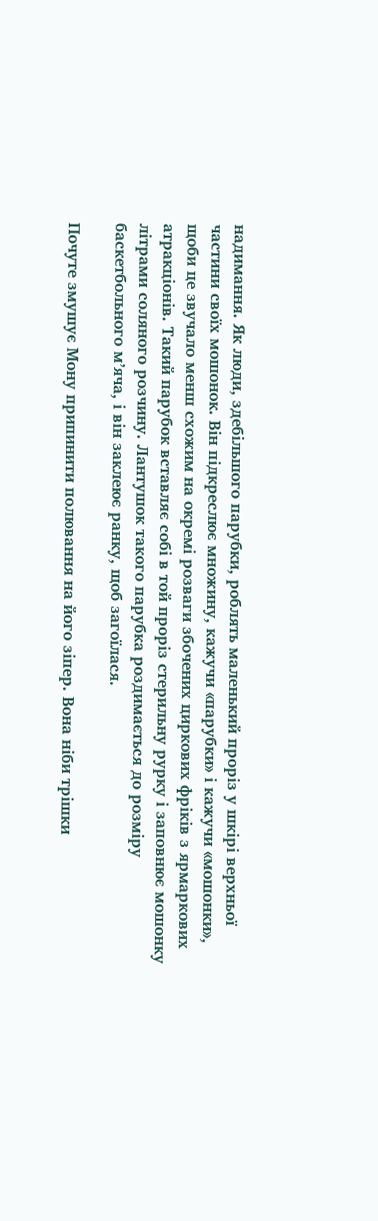надимання. Як люди, здебільшого парубки, роблять маленький проріз у шкірі верхньої частини своїх мошонок. Він підкреслює множину, кажучи «парубки» і кажучи «мошонки», щоби це звучало менш схожим на окремі розваги збочених циркових фріків з ярмаркових атракціонів. Такий парубок вставляє собі в той проріз стерильну рурку і заповнює мошонку літрами соляного розчину. Лантушок такого парубка роздимається до розміру баскетбольного м’яча, і він заклеює ранку, щоб загоїлася.

Почуте змушує Мону припинити полювання на його зіпер. Вона ніби трішки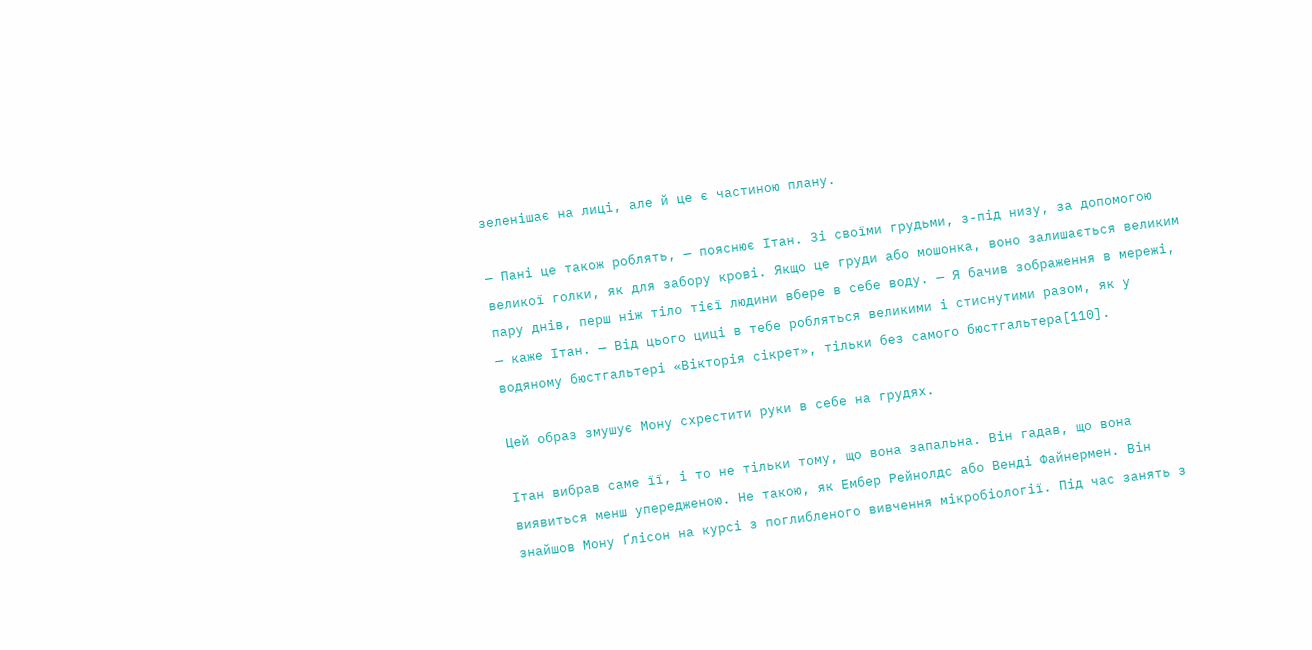зеленішає на лиці, але й це є частиною плану.

— Пані це також роблять, — пояснює Ітан. Зі своїми грудьми, з-під низу, за допомогою великої голки, як для забору крові. Якщо це груди або мошонка, воно залишається великим пару днів, перш ніж тіло тієї людини вбере в себе воду. — Я бачив зображення в мережі, — каже Ітан. — Від цього циці в тебе робляться великими і стиснутими разом, як у водяному бюстгальтері «Вікторія сікрет», тільки без самого бюстгальтера[110].

Цей образ змушує Мону схрестити руки в себе на грудях.

Ітан вибрав саме її, і то не тільки тому, що вона запальна. Він гадав, що вона виявиться менш упередженою. Не такою, як Ембер Рейнолдс або Венді Файнермен. Він знайшов Мону Ґлісон на курсі з поглибленого вивчення мікробіології. Під час занять з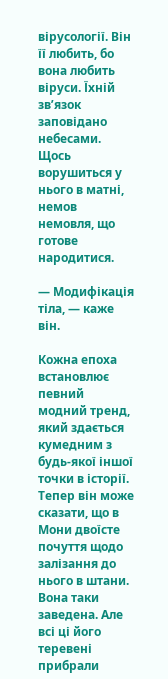вірусології. Він її любить, бо вона любить віруси. Їхній зв’язок заповідано небесами. Щось ворушиться у нього в матні, немов немовля, що готове народитися.

— Модифікація тіла, — каже він.

Кожна епоха встановлює певний модний тренд, який здається кумедним з будь-якої іншої точки в історії. Тепер він може сказати, що в Мони двоїсте почуття щодо залізання до нього в штани. Вона таки заведена. Але всі ці його теревені прибрали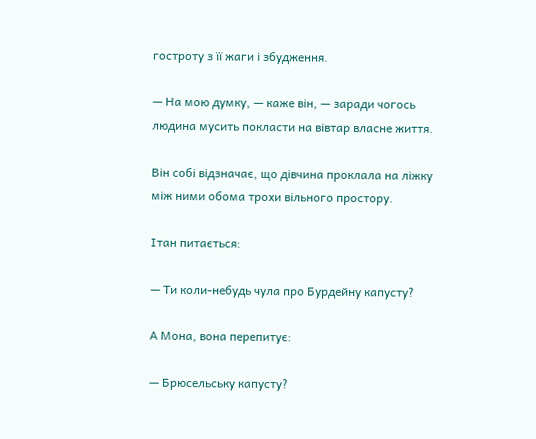гостроту з її жаги і збудження.

— На мою думку, — каже він, — заради чогось людина мусить покласти на вівтар власне життя.

Він собі відзначає, що дівчина проклала на ліжку між ними обома трохи вільного простору.

Ітан питається:

— Ти коли-небудь чула про Бурдейну капусту?

А Мона, вона перепитує:

— Брюсельську капусту?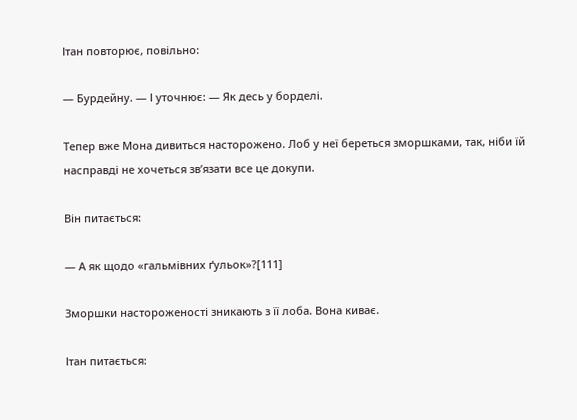Ітан повторює, повільно:

— Бурдейну. — І уточнює: — Як десь у борделі.

Тепер вже Мона дивиться насторожено. Лоб у неї береться зморшками, так, ніби їй насправді не хочеться зв’язати все це докупи.

Він питається:

— А як щодо «гальмівних ґульок»?[111]

Зморшки настороженості зникають з її лоба. Вона киває.

Ітан питається: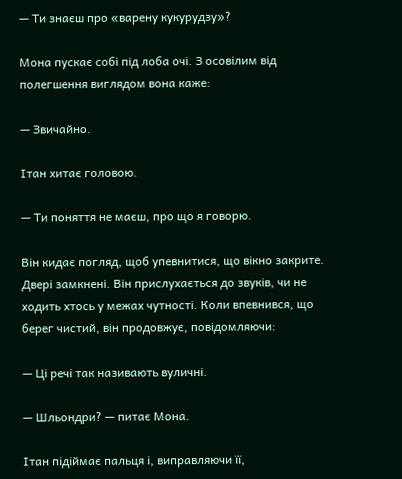— Ти знаєш про «варену кукурудзу»?

Мона пускає собі під лоба очі. З осовілим від полегшення виглядом вона каже:

— Звичайно.

Ітан хитає головою.

— Ти поняття не маєш, про що я говорю.

Він кидає погляд, щоб упевнитися, що вікно закрите. Двері замкнені. Він прислухається до звуків, чи не ходить хтось у межах чутності. Коли впевнився, що берег чистий, він продовжує, повідомляючи:

— Ці речі так називають вуличні.

— Шльондри? — питає Мона.

Ітан підіймає пальця і, виправляючи її,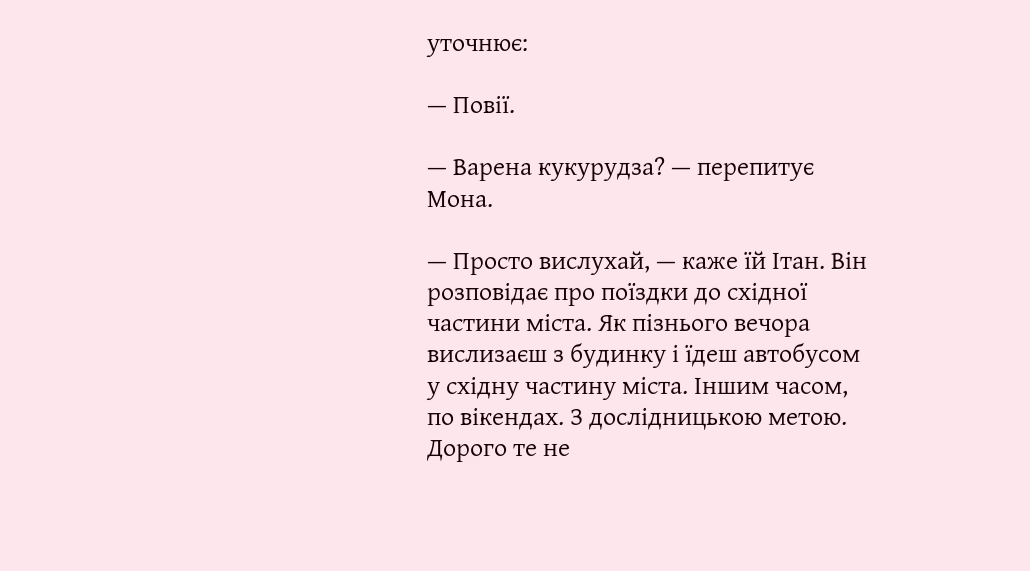уточнює:

— Повії.

— Варена кукурудза? — перепитує Мона.

— Просто вислухай, — каже їй Ітан. Він розповідає про поїздки до східної частини міста. Як пізнього вечора вислизаєш з будинку і їдеш автобусом у східну частину міста. Іншим часом, по вікендах. З дослідницькою метою. Дорого те не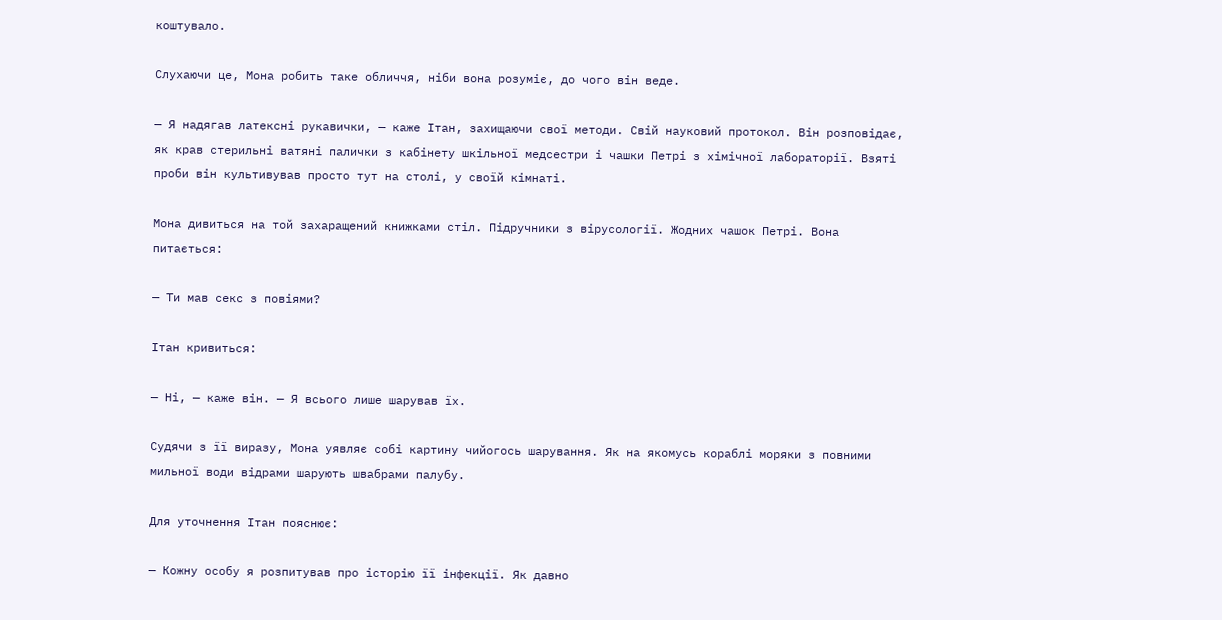коштувало.

Слухаючи це, Мона робить таке обличчя, ніби вона розуміє, до чого він веде.

— Я надягав латексні рукавички, — каже Ітан, захищаючи свої методи. Свій науковий протокол. Він розповідає, як крав стерильні ватяні палички з кабінету шкільної медсестри і чашки Петрі з хімічної лабораторії. Взяті проби він культивував просто тут на столі, у своїй кімнаті.

Мона дивиться на той захаращений книжками стіл. Підручники з вірусології. Жодних чашок Петрі. Вона питається:

— Ти мав секс з повіями?

Ітан кривиться:

— Ні, — каже він. — Я всього лише шарував їх.

Судячи з її виразу, Мона уявляє собі картину чийогось шарування. Як на якомусь кораблі моряки з повними мильної води відрами шарують швабрами палубу.

Для уточнення Ітан пояснює:

— Кожну особу я розпитував про історію її інфекції. Як давно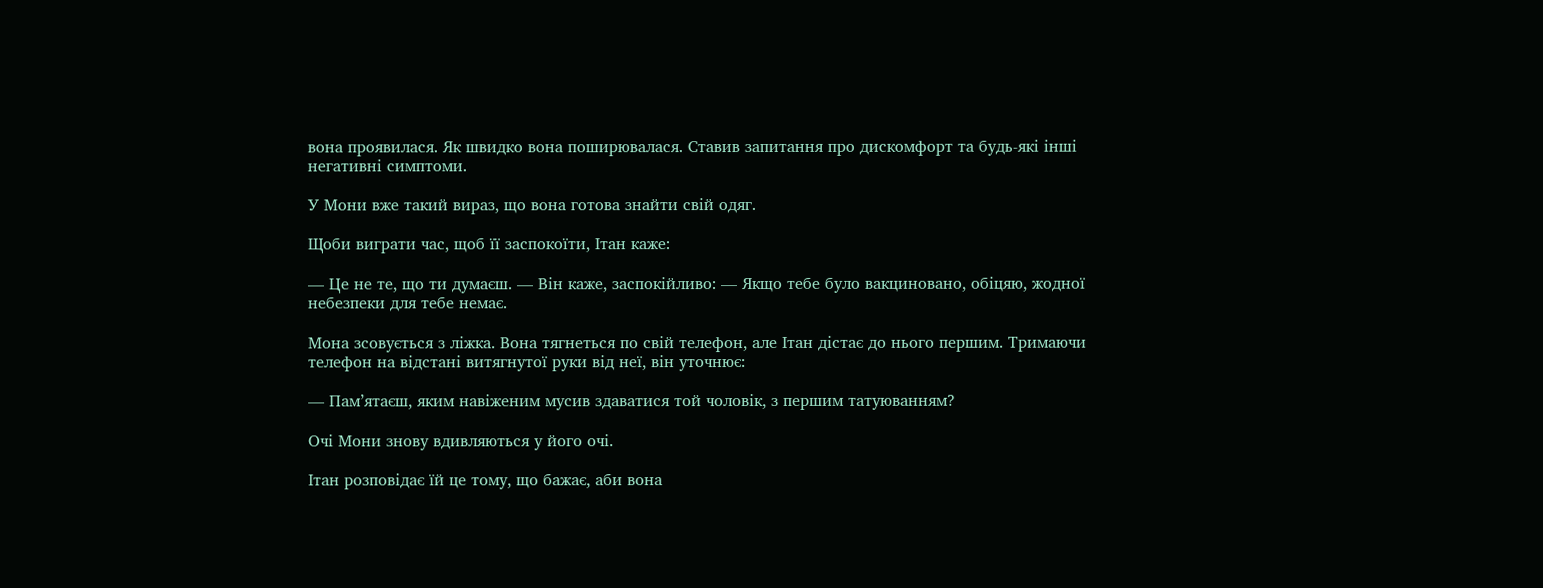вона проявилася. Як швидко вона поширювалася. Ставив запитання про дискомфорт та будь-які інші негативні симптоми.

У Мони вже такий вираз, що вона готова знайти свій одяг.

Щоби виграти час, щоб її заспокоїти, Ітан каже:

— Це не те, що ти думаєш. — Він каже, заспокійливо: — Якщо тебе було вакциновано, обіцяю, жодної небезпеки для тебе немає.

Мона зсовується з ліжка. Вона тягнеться по свій телефон, але Ітан дістає до нього першим. Тримаючи телефон на відстані витягнутої руки від неї, він уточнює:

— Пам’ятаєш, яким навіженим мусив здаватися той чоловік, з першим татуюванням?

Очі Мони знову вдивляються у його очі.

Ітан розповідає їй це тому, що бажає, аби вона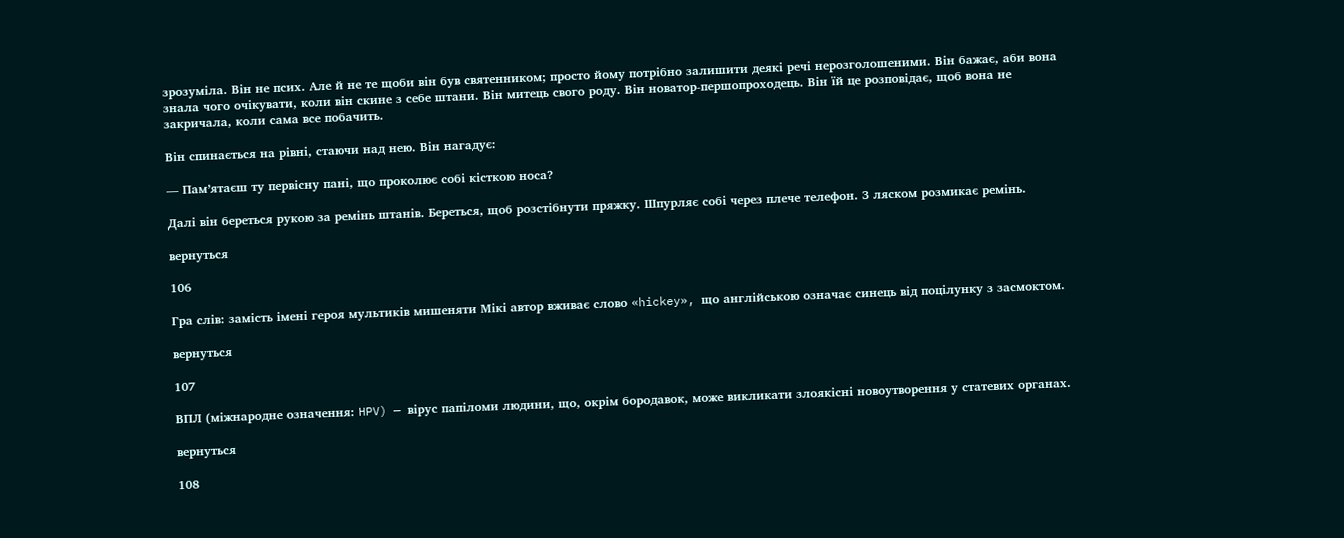зрозуміла. Він не псих. Але й не те щоби він був святенником; просто йому потрібно залишити деякі речі нерозголошеними. Він бажає, аби вона знала чого очікувати, коли він скине з себе штани. Він митець свого роду. Він новатор-першопроходець. Він їй це розповідає, щоб вона не закричала, коли сама все побачить.

Він спинається на рівні, стаючи над нею. Він нагадує:

— Пам’ятаєш ту первісну пані, що проколює собі кісткою носа?

Далі він береться рукою за ремінь штанів. Береться, щоб розстібнути пряжку. Шпурляє собі через плече телефон. З ляском розмикає ремінь.

вернуться

106

Гра слів: замість імені героя мультиків мишеняти Мікі автор вживає слово «hickey», що англійською означає синець від поцілунку з засмоктом.

вернуться

107

ВПЛ (міжнародне означення: HPV) — вірус папіломи людини, що, окрім бородавок, може викликати злоякісні новоутворення у статевих органах.

вернуться

108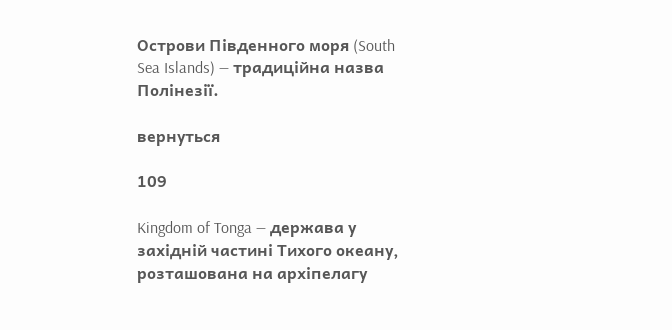Острови Південного моря (South Sea Islands) — традиційна назва Полінезії.

вернуться

109

Kingdom of Tonga — держава у західній частині Тихого океану, розташована на архіпелагу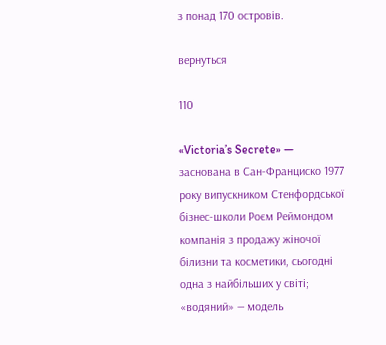з понад 170 островів.

вернуться

110

«Victoria’s Secrete» — заснована в Сан-Франциско 1977 року випускником Стенфордської бізнес-школи Роєм Реймондом компанія з продажу жіночої білизни та косметики, сьогодні одна з найбільших у світі; «водяний» — модель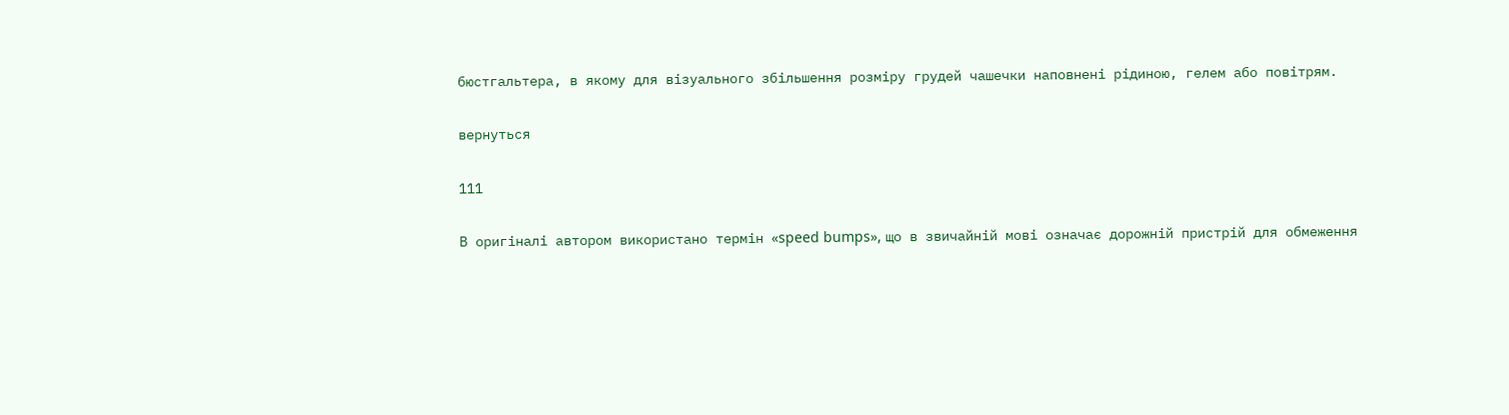бюстгальтера, в якому для візуального збільшення розміру грудей чашечки наповнені рідиною, гелем або повітрям.

вернуться

111

В оригіналі автором використано термін «speed bumps», що в звичайній мові означає дорожній пристрій для обмеження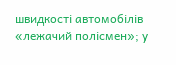швидкості автомобілів «лежачий полісмен»; у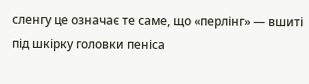сленгу це означає те саме, що «перлінг» — вшиті під шкірку головки пеніса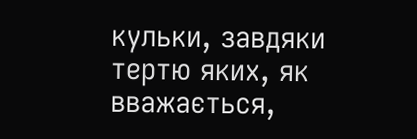кульки, завдяки тертю яких, як вважається,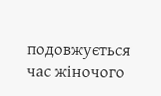подовжується час жіночого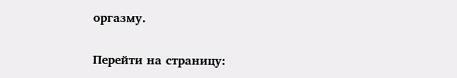оргазму.


Перейти на страницу: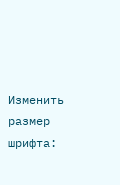Изменить размер шрифта: